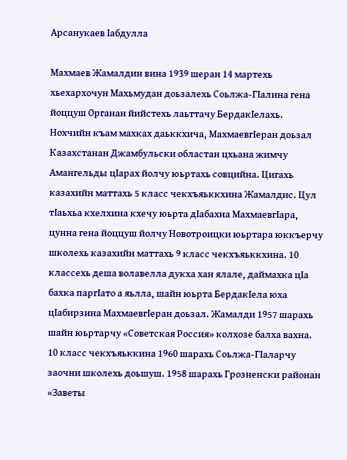Арсанукаев Iабдулла

Махмаев Жамалдин вина 1939 шеран 14 мартехь хьехархочун Махьмудан доьзалехь Соьлжа-ГIалина гена йоццуш Органан йийстехь лаьттачу БердакIелахь. Нохчийн къам махках даьккхича, МахмаевгIеран доьзал Казахстанан Джамбульски областан цхьана жимчу Амангельды цIарах йолчу юьртахь совцийна. Цигахь казахийн маттахь 5 класс чекхъяьккхина Жамалдис. Цул тIаьхьа кхелхина кхечу юьрта дIабахна МахмаевгIара, цунна гена йоццуш йолчу Новотроицки юьртара юккъерчу школехь казахийн маттахь 9 класс чекхъяьккхина. 10 классехь деша волавелла дукха хан ялале, даймахка цIа бахка паргIато а яьлла, шайн юьрта БердакIела юха цIабирзина МахмаевгIеран доьзал. Жамалди 1957 шарахь шайн юьртарчу «Советская Россия» колхозе балха вахна. 10 класс чекхъяьккина 1960 шарахь Соьлжа-ГIаларчу заочни школехь доьшуш. 1958 шарахь Грозненски районан «Заветы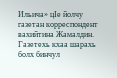Ильича» цIе йолчу газетан корреспондент вахийтина Жамалдин. Газетехь кхаа шарахь болх бинчул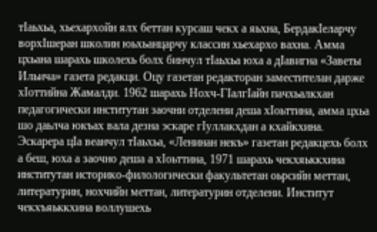тIаьхьа, хьехархойн ялх беттан курсаш чекх а яьхна, БердакIеларчу ворхIшеран школин юьхьанцарчу классин хьехархо вахна. Амма цхьана шарахь школехь болх бинчул тIаьхьа юха а дIавигна «Заветы Ильича» газета редакци. Оцу газетан редакторан заместителан дарже хIоттийна Жамалди. 1962 шарахь Нохч-ГIалгIайн пачхьалкхан педагогически институтан заочни отделени деша хIоьттина, амма цхьа шо даьлча юкъах вала дезна эскаре гIуллакхдан а кхайкхина. Эскарера цIа веанчул тIаьхьа, «Ленинан некъ» газетан редакцехь болх а беш, юха а заочно деша а хIоьттина, 1971 шарахь чекхяьккхина институтан историко-филологически факультетан оьрсийн меттан, литературин, нохчийн меттан, литературин отделени. Институт чекхъяьккхина воллушехь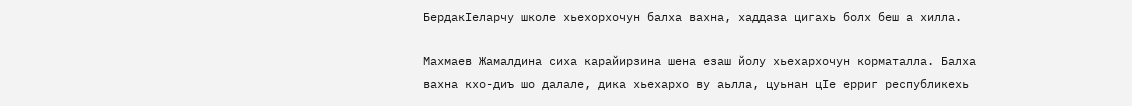БердакIеларчу школе хьехорхочун балха вахна, хаддаза цигахь болх беш а хилла.

Махмаев Жамалдина сиха карайирзина шена езаш йолу хьехархочун корматалла. Балха вахна кхо-диъ шо далале, дика хьехархо ву аьлла, цуьнан цIе ерриг республикехь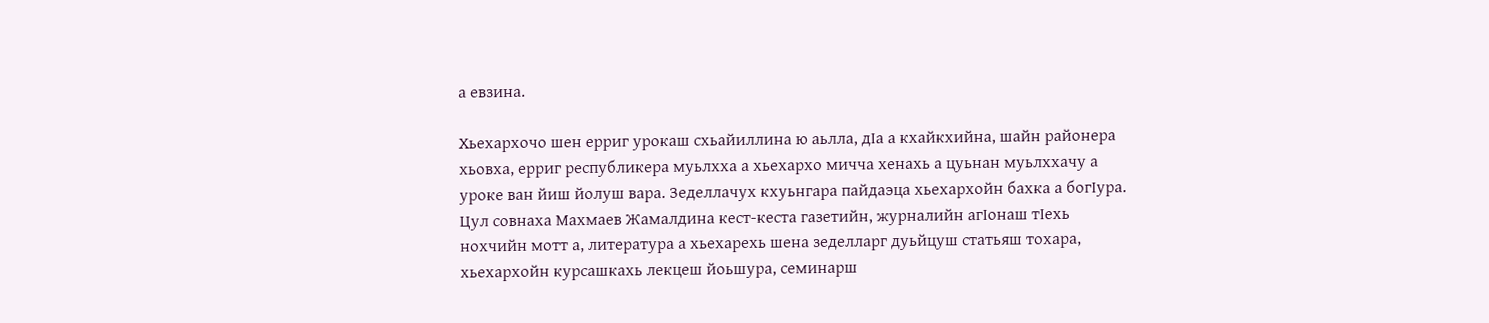а евзина.

Хьехархочо шен ерриг урокаш схьайиллина ю аьлла, дIа а кхайкхийна, шайн районера хьовха, ерриг республикера муьлхха а хьехархо мичча хенахь а цуьнан муьлххачу а уроке ван йиш йолуш вара. Зеделлачух кхуьнгара пайдаэца хьехархойн бахка а богIура. Цул совнаха Махмаев Жамалдина кест-кеста газетийн, журналийн агIонаш тIехь нохчийн мотт а, литература а хьехарехь шена зеделларг дуьйцуш статьяш тохара, хьехархойн курсашкахь лекцеш йоьшура, семинарш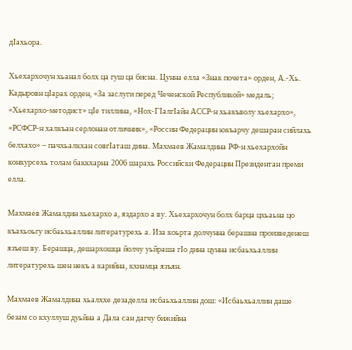дIахьора.

Хьехархочун хьанал болх ца гуш ца бисна. Цунна елла «Знак почета» орден, А.-Хь. Кадыровн цIарах орден, «За заслуги перед Чеченской Республикой» медаль; «Хьехархо-методист» цIе тиллина, «Нох-ГIалгIайн АССР-н хьакъволу хьехархо», «РСФСР-н халкъан серлонан отличник», «Россин Федерацин юкъарчу дешаран сийлахь белхахо» – пачхьалкхан совгIаташ дина. Махмаев Жамалдина РФ-н хьехархойн конкурсехь толам баккхарна 2006 шарахь Российски Федерацин Президентан преми елла.

Махмаев Жамалдин хьехархо а, яздархо а ву. Хьехархочун болх барца цхьаьна цо къахьоьгу исбаьхьаллин литературехь а. Иза коьрта долчунна берашна произведенеш язъеш ву. Берашца, дешархошца йолчу уьйраша гIо дина цунна исбаьхьаллин литературехь шен некъ а карийна, кхиамца язъян.

Махмаев Жамалдина хьалххе дезаделла исбаьхьаллин дош: «Исбаьхьаллин даше безам со кхуллуш дуьйна а Дала сан дагчу бижийна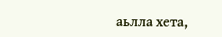аьлла хета,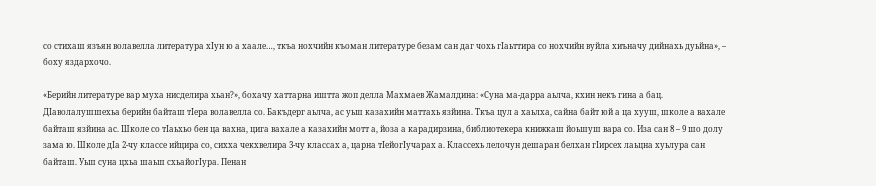со стихаш язъян волавелла литература хIун ю а хаале…, ткъа нохчийн къоман литературе безам сан даг чохь гIаьттира со нохчийн вуйла хиъначу дийнахь дуьйна», – боху яздархочо.

«Берийн литературе вар муха нисделира хьан?», бохачу хаттарна иштта жоп делла Махмаев Жамалдина: «Суна ма-дарра аьлча, кхин некъ гина а бац. ДIаволалушшехьа берийн байташ тIера волавелла со. Бакъдерг аьлча, ас уьш казахийн маттахь язйина. Ткъа цул а хаьлха, сайна байт юй а ца хууш, школе а вахале байташ язйина ас. Школе со тIаьхьо бен ца вахна, цига вахале а казахийн мотт а, йоза а карадирзина, библиотекера книжкаш йоьшуш вара со. Иза сан 8 – 9 шо долу зама ю. Школе дIа 2-чу классе ийцира со, сихха чекхвелира 3-чу классах а, царна тIейогIучарах а. Классехь лелочун дешаран белхан гIирсех лаьцна хуьлура сан байташ. Уьш суна цхьа шаьш схьайогIура. Пенан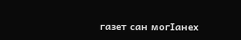газет сан могIанех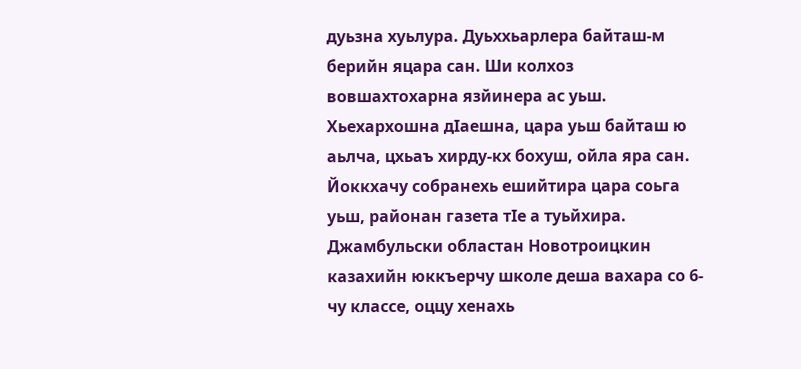дуьзна хуьлура. Дуьххьарлера байташ-м берийн яцара сан. Ши колхоз вовшахтохарна язйинера ас уьш. Хьехархошна дIаешна, цара уьш байташ ю аьлча, цхьаъ хирду-кх бохуш, ойла яра сан. Йоккхачу собранехь ешийтира цара соьга уьш, районан газета тIе а туьйхира. Джамбульски областан Новотроицкин казахийн юккъерчу школе деша вахара со 6-чу классе, оццу хенахь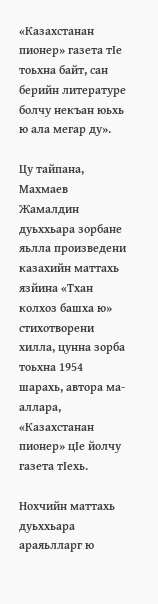«Казахстанан пионер» газета тIе тоьхна байт, сан берийн литературе болчу некъан юьхь ю ала мегар ду».

Цу тайпана, Махмаев Жамалдин дуьххьара зорбане яьлла произведени казахийн маттахь язйина «Тхан колхоз башха ю» стихотворени хилла, цунна зорба тоьхна 1954 шарахь, автора ма-аллара, «Казахстанан пионер» цIе йолчу газета тIехь.

Нохчийн маттахь дуьххьара араяьлларг ю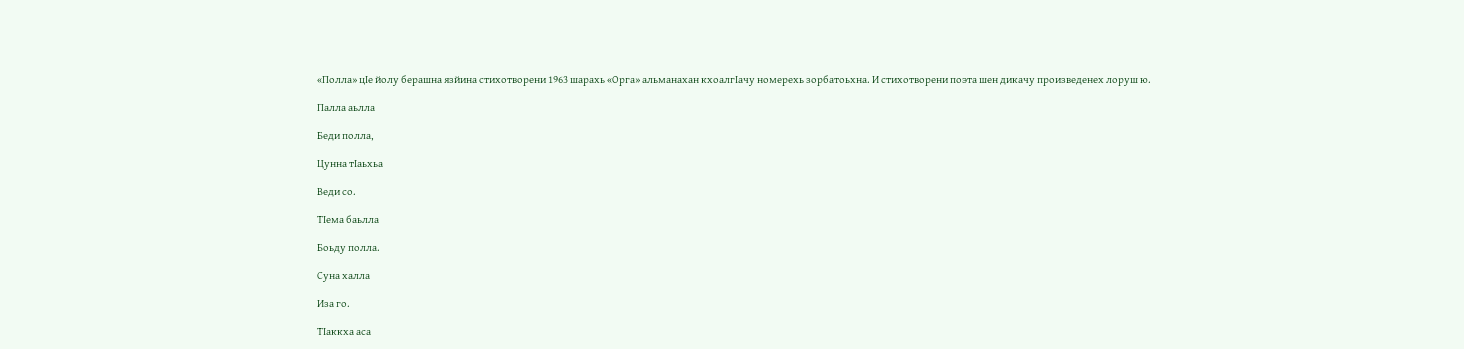«Полла» цIе йолу берашна язйина стихотворени 1963 шарахь «Орга» альманахан кхоалгIачу номерехь зорбатоьхна. И стихотворени поэта шен дикачу произведенех лоруш ю.

Палла аьлла

Беди полла,

Цунна тIаьхьа

Веди со.

ТIема баьлла

Боьду полла.

Суна халла

Иза го.

ТIаккха аса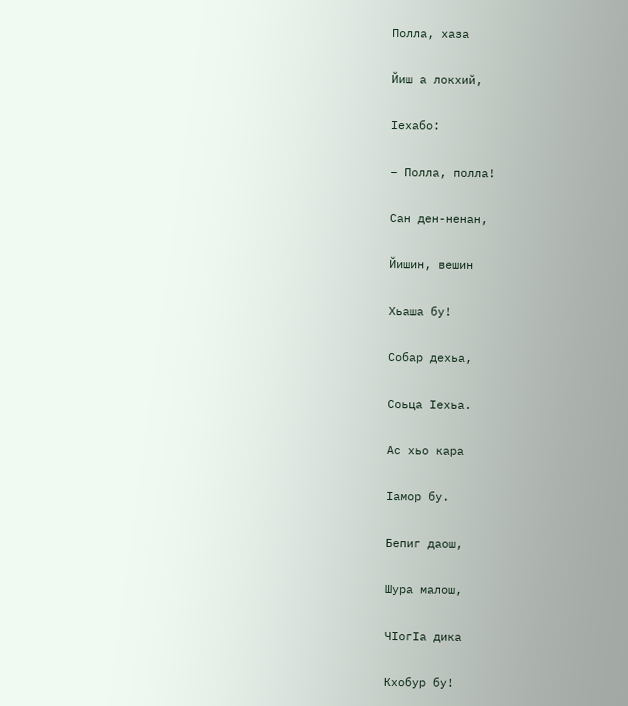Полла, хаза

Йиш а локхий,

Iехабо:

– Полла, полла!

Сан ден-ненан,

Йишин, вешин

Хьаша бу!

Собар дехьа,

Соьца Iехьа.

Ас хьо кара

Iамор бу.

Бепиг даош,

Шура малош,

ЧIогIа дика

Кхобур бу!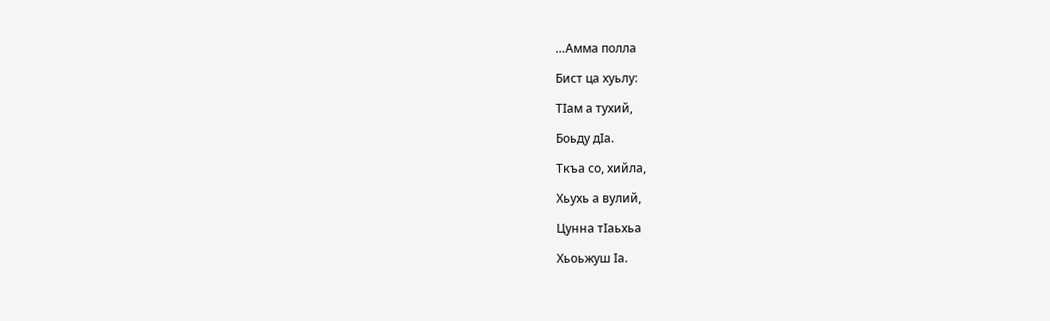…Амма полла

Бист ца хуьлу:

ТIам а тухий,

Боьду дIа.

Ткъа со, хийла,

Хьухь а вулий,

Цунна тIаьхьа

Хьоьжуш Iа.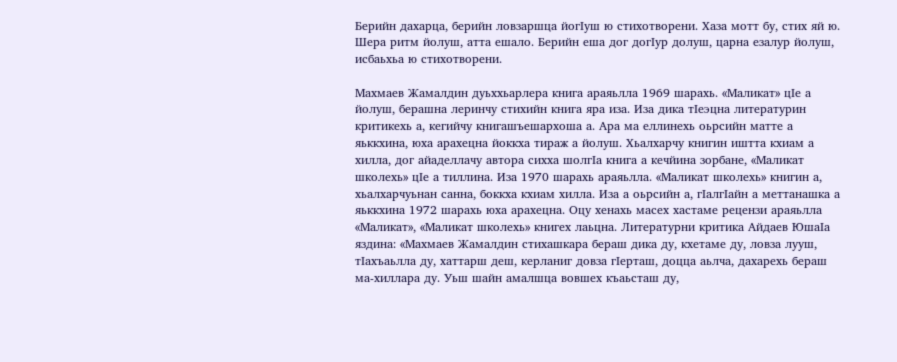Берийн дахарца, берийн ловзаршца йогIуш ю стихотворени. Хаза мотт бу, стих яй ю. Шера ритм йолуш, атта ешало. Берийн еша дог догIур долуш, царна езалур йолуш, исбаьхьа ю стихотворени.

Махмаев Жамалдин дуьххьарлера книга араяьлла 1969 шарахь. «Маликат» цIе а йолуш, берашна леринчу стихийн книга яра иза. Иза дика тIеэцна литературин критикехь а, кегийчу книгашъешархоша а. Ара ма еллинехь оьрсийн матте а яьккхина, юха арахецна йоккха тираж а йолуш. Хьалхарчу книгин иштта кхиам а хилла, дог айаделлачу автора сихха шолгIа книга а кечйина зорбане, «Маликат школехь» цIе а тиллина. Иза 1970 шарахь араяьлла. «Маликат школехь» книгин а, хьалхарчуьнан санна, боккха кхиам хилла. Иза а оьрсийн а, гIалгIайн а меттанашка а яьккхина 1972 шарахь юха арахецна. Оцу хенахь масех хастаме рецензи араяьлла «Маликат», «Маликат школехь» книгех лаьцна. Литературни критика Айдаев ЮшаIа яздина: «Махмаев Жамалдин стихашкара бераш дика ду, кхетаме ду, ловза лууш, тIахъаьлла ду, хаттарш деш, керланиг довза гIерташ, доцца аьлча, дахарехь бераш ма-хиллара ду. Уьш шайн амалшца вовшех къаьсташ ду,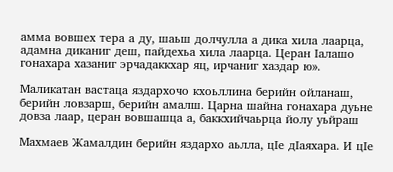амма вовшех тера а ду, шаьш долчулла а дика хила лаарца, адамна диканиг деш, пайдехьа хила лаарца. Церан Iалашо гонахара хазаниг эрчадаккхар яц, ирчаниг хаздар ю».

Маликатан вастаца яздархочо кхоьллина берийн ойланаш, берийн ловзарш, берийн амалш. Царна шайна гонахара дуьне довза лаар, церан вовшашца а, баккхийчаьрца йолу уьйраш

Махмаев Жамалдин берийн яздархо аьлла, цIе дIаяхара. И цIе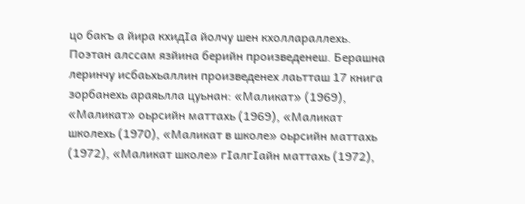цо бакъ а йира кхидIа йолчу шен кхоллараллехь. Поэтан алссам язйина берийн произведенеш. Берашна леринчу исбаьхьаллин произведенех лаьтташ 17 книга зорбанехь араяьлла цуьнан: «Маликат» (1969), «Маликат» оьрсийн маттахь (1969), «Маликат школехь (1970), «Маликат в школе» оьрсийн маттахь (1972), «Маликат школе» гIалгIайн маттахь (1972),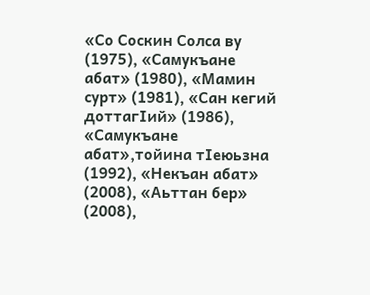«Со Соскин Солса ву (1975), «Самукъане абат» (1980), «Мамин сурт» (1981), «Сан кегий доттагIий» (1986), «Самукъане абат»,тойина тIеюьзна (1992), «Некъан абат» (2008), «Аьттан бер» (2008),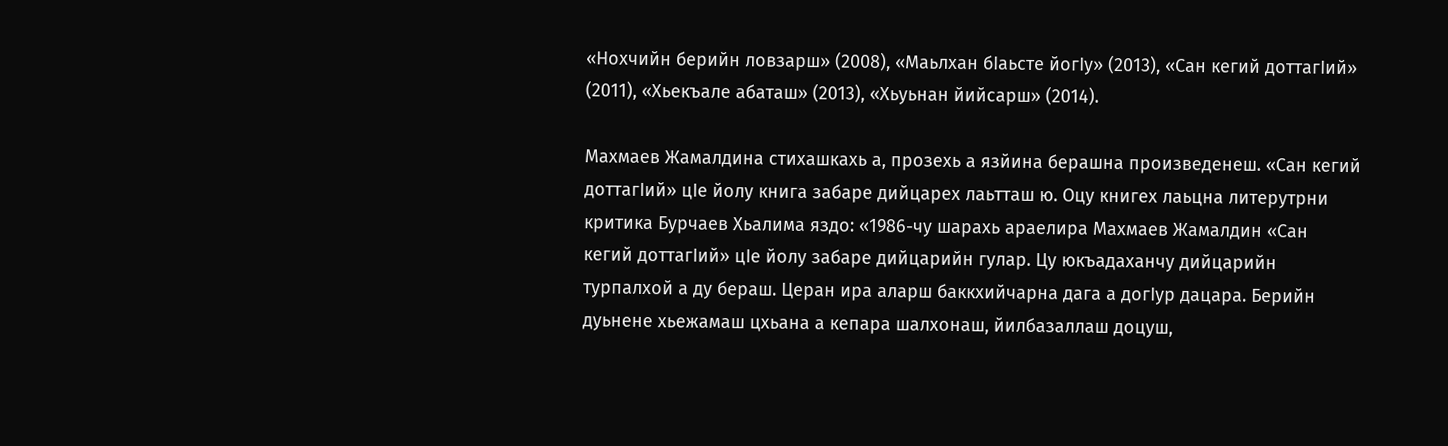«Нохчийн берийн ловзарш» (2008), «Маьлхан бIаьсте йогIу» (2013), «Сан кегий доттагIий» (2011), «Хьекъале абаташ» (2013), «Хьуьнан йийсарш» (2014).

Махмаев Жамалдина стихашкахь а, прозехь а язйина берашна произведенеш. «Сан кегий доттагIий» цIе йолу книга забаре дийцарех лаьтташ ю. Оцу книгех лаьцна литерутрни критика Бурчаев Хьалима яздо: «1986-чу шарахь араелира Махмаев Жамалдин «Сан кегий доттагIий» цIе йолу забаре дийцарийн гулар. Цу юкъадаханчу дийцарийн турпалхой а ду бераш. Церан ира аларш баккхийчарна дага а догIур дацара. Берийн дуьнене хьежамаш цхьана а кепара шалхонаш, йилбазаллаш доцуш,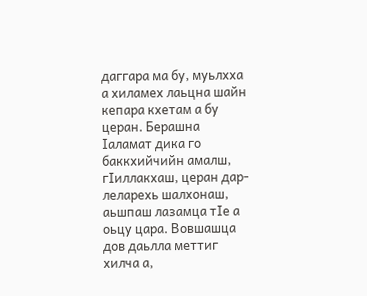даггара ма бу, муьлхха а хиламех лаьцна шайн кепара кхетам а бу церан. Берашна Iаламат дика го баккхийчийн амалш, гIиллакхаш, церан дар-леларехь шалхонаш, аьшпаш лазамца тIе а оьцу цара. Вовшашца дов даьлла меттиг хилча а,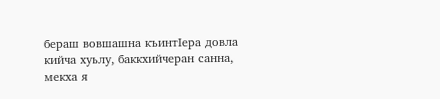бераш вовшашна къинтIера довла кийча хуьлу, баккхийчеран санна, мекха я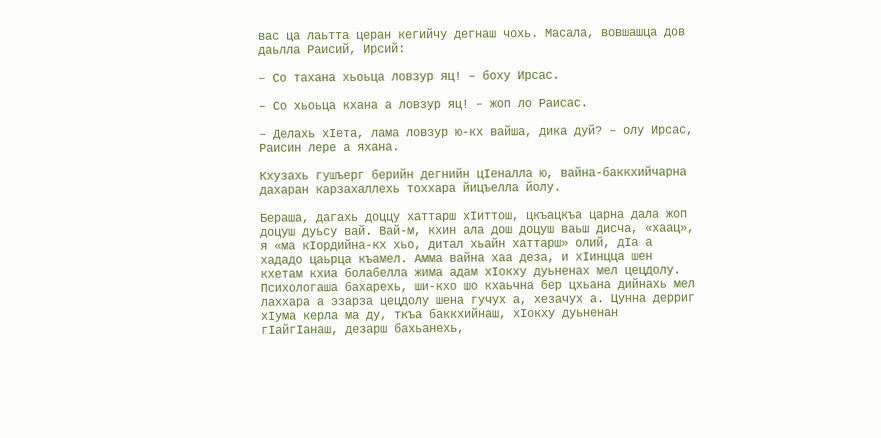вас ца лаьтта церан кегийчу дегнаш чохь. Масала, вовшашца дов даьлла Раисий, Ирсий:

– Со тахана хьоьца ловзур яц! – боху Ирсас.

– Со хьоьца кхана а ловзур яц! – жоп ло Раисас.

– Делахь хIета, лама ловзур ю-кх вайша, дика дуй? – олу Ирсас, Раисин лере а яхана.

Кхузахь гушъерг берийн дегнийн цIеналла ю, вайна-баккхийчарна дахаран карзахаллехь тоххара йицъелла йолу.

Бераша, дагахь доццу хаттарш хIиттош, цкъацкъа царна дала жоп доцуш дуьсу вай. Вай-м, кхин ала дош доцуш ваьш дисча, «хаац», я «ма кIордийна-кх хьо, дитал хьайн хаттарш» олий, дIа а хададо цаьрца къамел. Амма вайна хаа деза, и хIинцца шен кхетам кхиа болабелла жима адам хIокху дуьненах мел цецдолу. Психологаша бахарехь, ши-кхо шо кхаьчна бер цхьана дийнахь мел лаххара а эзарза цецдолу шена гучух а, хезачух а. Цунна дерриг хIума керла ма ду, ткъа баккхийнаш, хIокху дуьненан гIайгIанаш, дезарш бахьанехь,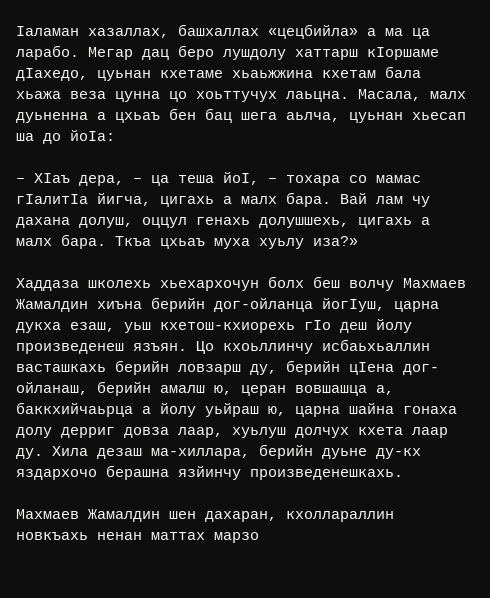Iаламан хазаллах, башхаллах «цецбийла» а ма ца ларабо. Мегар дац беро лушдолу хаттарш кIоршаме дIахедо, цуьнан кхетаме хьаьжжина кхетам бала хьажа веза цунна цо хоьттучух лаьцна. Масала, малх дуьненна а цхьаъ бен бац шега аьлча, цуьнан хьесап ша до йоIа:

– ХIаъ дера, – ца теша йоI, – тохара со мамас гIалитIа йигча, цигахь а малх бара. Вай лам чу дахана долуш, оццул генахь долушшехь, цигахь а малх бара. Ткъа цхьаъ муха хуьлу иза?»

Хаддаза школехь хьехархочун болх беш волчу Махмаев Жамалдин хиъна берийн дог-ойланца йогIуш, царна дукха езаш, уьш кхетош-кхиорехь гIо деш йолу произведенеш язъян. Цо кхоьллинчу исбаьхьаллин васташкахь берийн ловзарш ду, берийн цIена дог- ойланаш, берийн амалш ю, церан вовшашца а, баккхийчаьрца а йолу уьйраш ю, царна шайна гонаха долу дерриг довза лаар, хуьлуш долчух кхета лаар ду. Хила дезаш ма-хиллара, берийн дуьне ду-кх яздархочо берашна язйинчу произведенешкахь.

Махмаев Жамалдин шен дахаран, кхоллараллин новкъахь ненан маттах марзо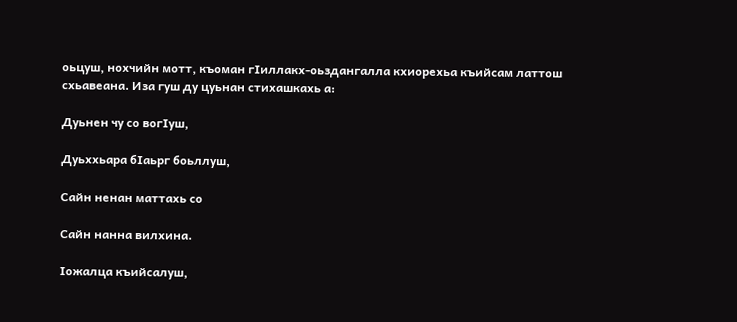оьцуш, нохчийн мотт, къоман гIиллакх-оьздангалла кхиорехьа къийсам латтош схьавеана. Иза гуш ду цуьнан стихашкахь а:

Дуьнен чу со вогIуш,

Дуьххьара бIаьрг боьллуш,

Сайн ненан маттахь со

Сайн нанна вилхина.

Iожалца къийсалуш,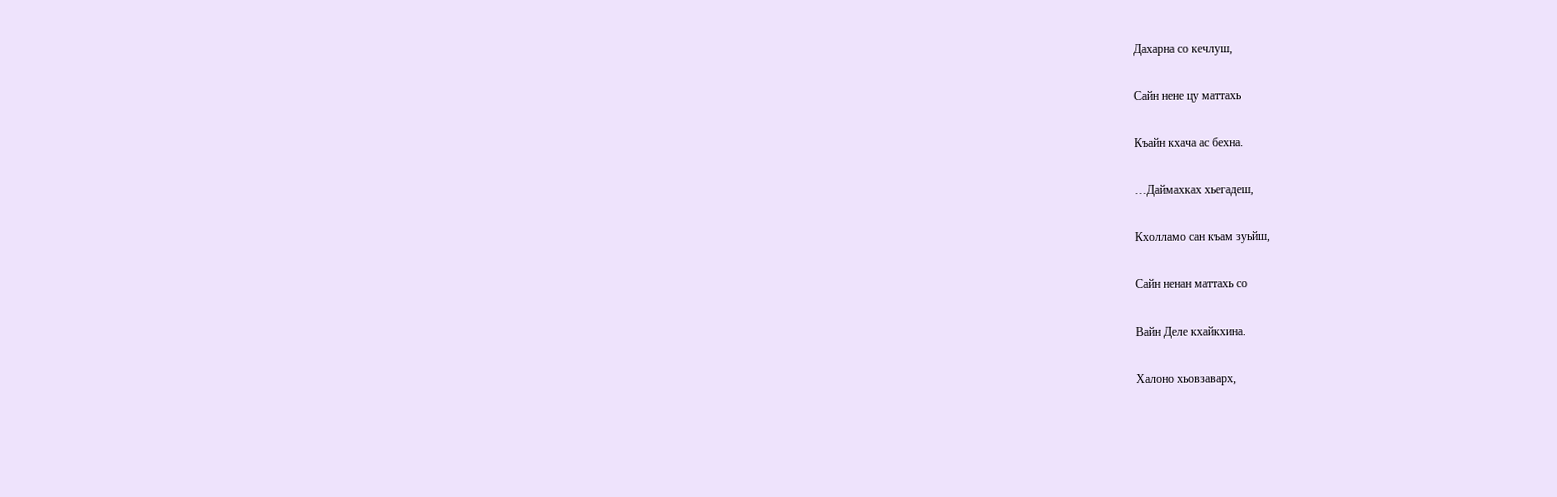Дахарна со кечлуш,

Сайн нене цу маттахь

Къайн кхача ас бехна.

…Даймахках хьегадеш,

Кхолламо сан къам зуьйш,

Сайн ненан маттахь со

Вайн Деле кхайкхина.

Халоно хьовзаварх,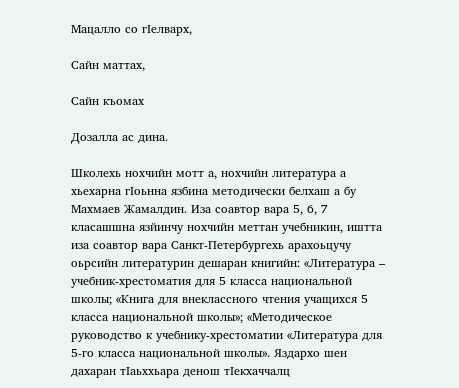Мацалло со гIелварх,

Сайн маттах,

Сайн къомах

Дозалла ас дина.

Школехь нохчийн мотт а, нохчийн литература а хьехарна гIоьнна язбина методически белхаш а бу Махмаев Жамалдин. Иза соавтор вара 5, 6, 7 класашшна язйинчу нохчийн меттан учебникин, иштта иза соавтор вара Санкт-Петербургехь арахоьцучу оьрсийн литературин дешаран книгийн: «Литература – учебник-хрестоматия для 5 класса национальной школы; «Книга для внеклассного чтения учащихся 5 класса национальной школы»; «Методическое руководство к учебнику-хрестоматии «Литература для 5-го класса национальной школы». Яздархо шен дахаран тIаьххьара денош тIекхаччалц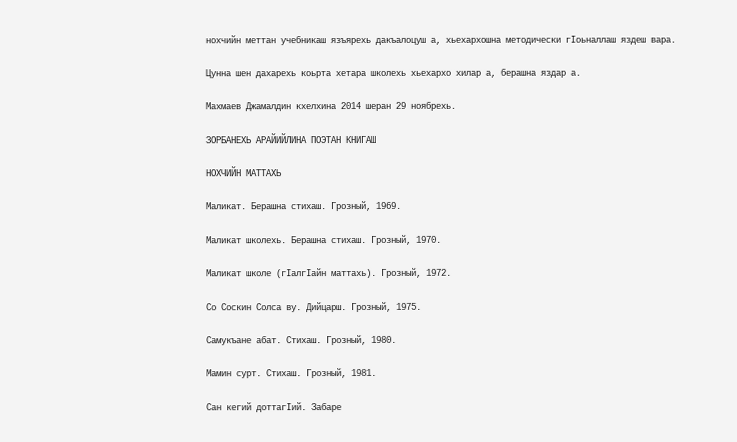нохчийн меттан учебникаш язъярехь дакъалоцуш а, хьехархошна методически гIоьналлаш яздеш вара.

Цунна шен дахарехь коьрта хетара школехь хьехархо хилар а, берашна яздар а.

Махмаев Джамалдин кхелхина 2014 шеран 29 ноябрехь.

ЗОРБАНЕХЬ АРАЙИЙЛИНА ПОЭТАН КНИГАШ

НОХЧИЙН МАТТАХЬ

Маликат. Берашна стихаш. Грозный, 1969.

Маликат школехь. Берашна стихаш. Грозный, 1970.

Маликат школе (гIалгIайн маттахь). Грозный, 1972.

Со Соскин Солса ву. Дийцарш. Грозный, 1975.

Самукъане абат. Стихаш. Грозный, 1980.

Мамин сурт. Стихаш. Грозный, 1981.

Сан кегий доттагIий. Забаре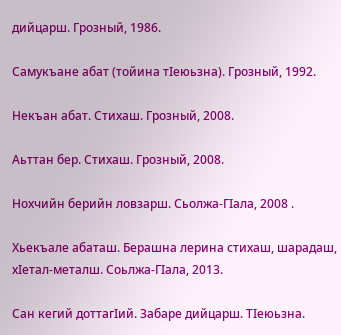дийцарш. Грозный, 1986.

Самукъане абат (тойина тIеюьзна). Грозный, 1992.

Некъан абат. Стихаш. Грозный, 2008.

Аьттан бер. Стихаш. Грозный, 2008.

Нохчийн берийн ловзарш. Сьолжа-ГIала, 2008 .

Хьекъале абаташ. Берашна лерина стихаш, шарадаш, хIетал-металш. Соьлжа-ГIала, 2013.

Сан кегий доттагIий. Забаре дийцарш. ТIеюьзна.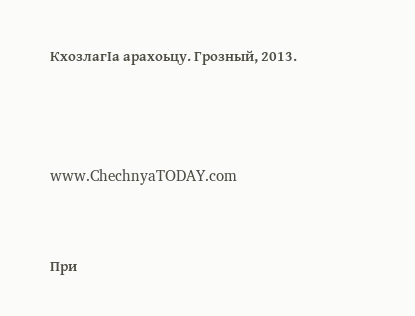КхозлагIа арахоьцу. Грозный, 2013.



www.ChechnyaTODAY.com


При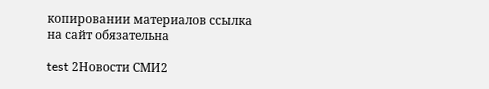копировании материалов ссылка на сайт обязательна

test 2Новости СМИ2